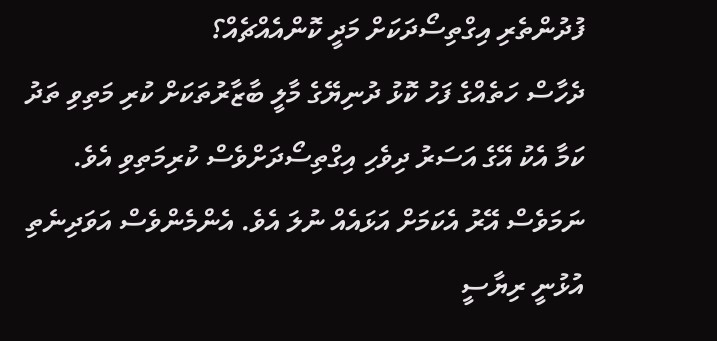ފުދުންތެރި އިގްތިސޯދަކަށް މަދީ ކޮންއެއްޗެއް؟
ދެހާސް ހަތެއްގެ ފަހު ކޮޅު ދުނިޔޭގެ މާލީ ބާޒާރުތަކަށް ކުރި މަތިވި ތަދު ކަމާ އެކު އޭގެ އަސަރު ދިވެހި އިގްތިސޯދަށްވެސް ކުރިމަތިވި އެވެ. ނަމަވެސް އޭރު އެކަމަށް އަޅައެއް ނުލަ އެވެ. އެންމެންވެސް އަވަދިނެތި އުޅުނީ ރިޔާސީ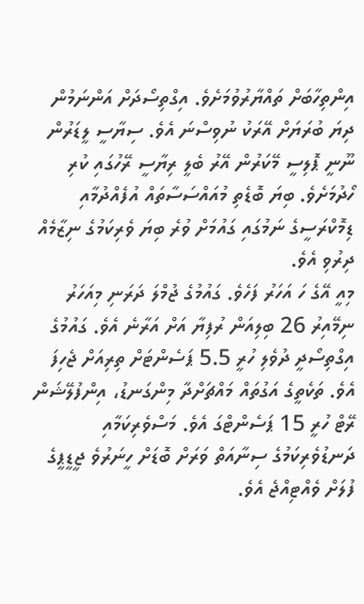އިންތިހާބަށް ތައްޔާރުވުމަށެވެ. އިގްތިސޯދަށް އަންނަމުން ދިޔަ ބުރަޔަށް އޭރަކު ނުވިސްނަ އެވެ. ސިޔާސީ ލީޑަރުން ނޫނީ ޕޮލިސީ މޭކަރުން އޭރު ބެލީ ރިޔާސީ ރޭހުގައި ކުރި ހޯދުމަށެވެ. ބިޔަ ބޮޑެތި މުއައްސަސާތައް އުފެއްދުމާއި ޑިމޮކްރަސީގެ ނަމުގައި ގައުމަށް ވުރެ ބިޔަ ވެރިކަމުގެ ނިޒާމެއް ދިރުވި އެވެ.
މިއީ އޭގެ ހަ އަހަރު ފަހެވެ. ގައުމުގެ ޖުމްލަ ދަރަނި މިއަހަރު ނިމޭއިރު 26 ބިލިއަން ރުފިޔާ އަށް އަރާނެ އެވެ. ގައުމުގެ އިގްތިސޯދީ ދުވެލި ހުރީ 5.5 ޕަސެންޓަށް ތިރިއަށް ޖެހިފަ އެވެ. ތަކެތީގެ އަގުތައް މައްޗަށްދާ މިންގަނޑު، އިންފުލޭޝަން ރޭޓް ހުރީ 15 ޕަސެންޓްގަ އެވެ. މަސްވެރިކަމާއި ދަނޑުވެރިކަމުގެ ސިނާއަތް ވަރަށް ބޮޑަށް ހީނަރުވެ ޖީޑީޕީގެ ފުލަށް ވެއްޓިއްޖެ އެވެ.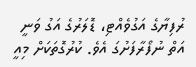ރުފިޔާގެ އަގުވެއްޓި، ޑޮލަރުގެ އަގު ވަނީ އަތް ނުފޯރާފަށުގަ އެވެ. ކުރުގޮތަކަށް މިއީ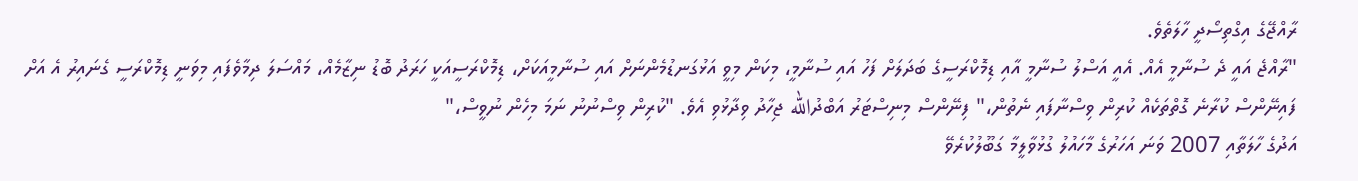ރާއްޖޭގެ އިގްތިސޯދީ ހާލަތެވެ.
"ރާއްޖެ އައީ ދެ ސުނާމީ އެއް. އެއީ އަސްލު ސުނާމީ އާއި ޑިމޮކްރަސީގެ ބަދަލަށް ފަހު އައި ސުނާމީ، މިކަން މިވީ އަޅުގަނޑުމެންނަށް އައި ސުނާމީއަކަށް، ޑިމޮކްރަސީއަކީ ހަރަދު ބޮޑު ނިޒާމެއް، މައްސަލަ ދިމާވެފައި މިވަނީ ޑިމޮކްރަސީ ގެނައިރު އެ އަށް ފައިނޭންސް ކުރާނެ ގޮތްތަކެއް ކުރިން ވިސްނާފައި ނެތުން،" ފިނޭންސް މިނިސްޓަރު އަބްދުالله ޖިހާދު ވިދާޅުވި އެވެ. "ކުރިން ވިސްނުނު ނަމަ މިހެން ނުވީސް،"
އަދުގެ ހާލަތާއި 2007 ވަނަ އަހަރުގެ މާހައުލު ގުޅުވާލީމާ ގަބޫލުކުރެވޭ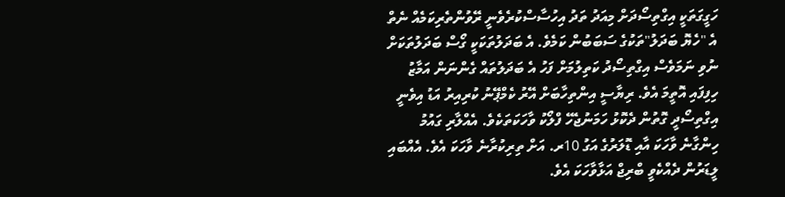ހަގީގަތަކީ އިގްތިސޯދަށް މިއަދު ތަދު އިހުސާސްކުރެވެނީ ރޭވުންތެރިކަމެއް ނެތް އެ "ހެޔޮ ބަދަލު"ތަކުގެ ސަބަބުން ކަމެވެ. އެ ބަދަލުތަކަކީ ގޯސް ބަދަލުތަކަށް ނުވި ނަމަވެސް އިގްތިސޯދު ކަތިލުމަށް ފަހު އެ ބަދަލުތައް ގެންނަން އަމާޒު ހިފިފައި އޮތީމަ އެވެ. ރިޔާސީ އިންތިހާބަށް އޭރު ކެމްޕޭނު ކުރިއިރު އަޑު އިވެނީ އިގްތިސޯދީ ގޮތުން ދެކޮޅު ހަމަނުޖެހޭ ފްލޯކު ވާހަކަތަކެވެ. އެއްލާރި ގައުމު ހިންގާނެ ވާހަކަ އާއި ޑޮލަރުގެ އަގު 10ރ. އަށް ތިރިކުރާނެ ވާހަކަ އެވެ. އެއްބައި ލީޑަރުން ދެއްކެވީ ބްރިޖް އަޅާވާހަކަ އެވެ.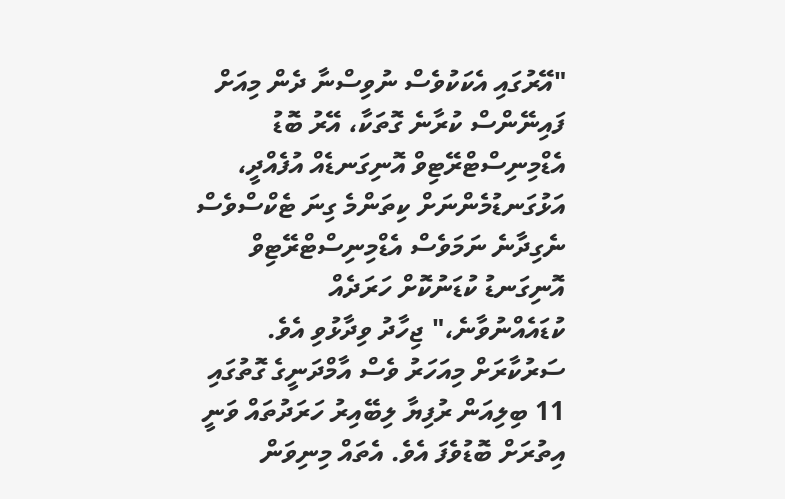"އޭރުގައި އެކަކުވެސް ނުވިސްނާ ދެން މިއަށް ފައިނޭންސް ކުރާނެ ގޮތަކާ، އޭރު ބޮޑު އެޑްމިނިސްޓްރޭޓިވް އޮނިގަނޑެއް އުފެއްދީ، އަޅުގަނޑުމެންނަށް ކިތަންމެ ގިނަ ޓެކްސްވެސް ނެގިދާނެ ނަމަވެސް އެޑްމިނިސްޓްރޭޓިވް އޮނިގަނޑު ކުޑަނުކޮށް ހަރަދެއް ކުޑައެއްނުވާނެ،" ޖިހާދު ވިދާޅުވި އެވެ.
ސަރުކާރަށް މިއަހަރު ވެސް އާމްދަނީގެ ގޮތުގައި 11 ބިލިއަން ރުފިޔާ ލިބޭއިރު ހަރަދުތައް ވަނީ އިތުރަށް ބޮޑުވެފަ އެވެ. އެތައް މިނިވަން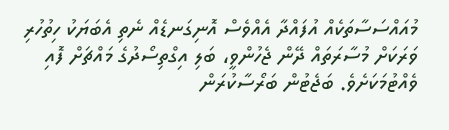މުއައްސަސާތަކެއް އުފައްދާ އެއްވެސް އޮނިގަނޑެއް ނެތި އެބަޔަކު ހިތުހުރި ވަރަކަށް މުސާރަތައް ދޭން ޖެހުންވީ، ބަލި އިގްތިސޯދުގެ މައްޗަށް ފޮއި ވެއްޓުމަކަށެވެ. ބަޖެޓުން ބަރޯސާކުރަން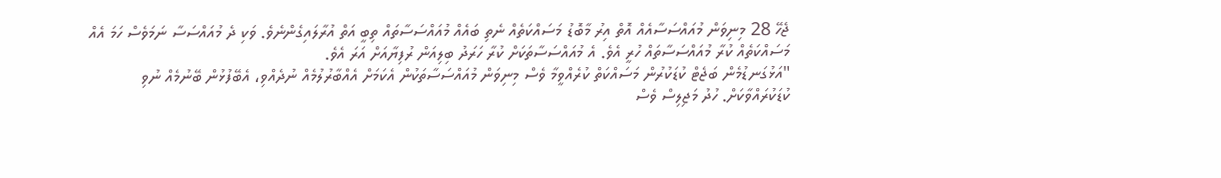ޖެހޭ 28 މިނިވަން މުއައްސަސާއެއް އޮތް އިރު މާބޮޑު މަސައްކަތެއް ނެތި ބައެއް މުއައްސަސާތައް ތިބީ އަތް އުރާލައިގެންނެވެ. ވަކި ދެ މުއައްސަސާ ނަމަވެސް ހަމަ އެއް މަސައްކަތެއް ކުރާ މުއައްސަސާތައް ހުރީ އެވެ. އެ މުއައްސަސާތަކަށް ކުރާ ހަރަދު ބިލިއަން ރުފިޔާއަށް އަރަ އެވެ.
"އަޅުގަނޑުމެން ބަޖެޓް ކުޑަކުރުން މަސައްކަތް ކުރެއްވީމާ ވެސް މިނިވަން މުއައްސަސާތަކުން އެކަމަށް އެއްބާރުލުމެއް ނުދެއްވި، އެބޭފުޅުން ބޭނުމެއް ނުވި ކުޑަކުރައްވާކަށް. ހުދު މަޖިލިސް ވެސް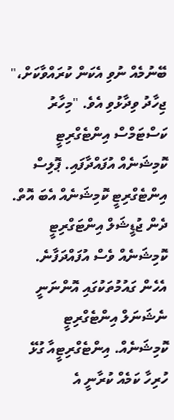ބޭނުމެއް ނުވި އެކަން ކުރައްވާކަށް،" ޖިހާދު ވިދާޅުވި އެވެ. "މިހާރު ކަސްޓަމްސް އިންޓެގްރިޓީ ކޮމިޝަނެއް އުފައްދާފައި. ޕޮލިސް އިންޓެގްރިޓީ ކޮމިޝަނެއް އެބަ އޮތް. ދެން ޖުޑީޝަލް އިންޓަގްރިޓީ ކޮމިޝަނެއް ވެސް އުފައްދަފާނެ. އެހެން ގައުމުތަކުގައި އޮންނަނީ ނެޝަނަލް އިންޓެގްރިޓީ ކޮމިޝަނެއް. އިންޓެގްރިޓީއާ ގުޅޭ ހުރިހާ ކަމެއް ކުރާނީ އެ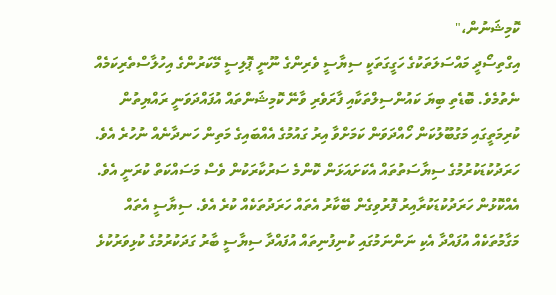ކޮމިޝަނުން،"
އިގްތިސޯދީ މައްސަލަތަކުގެ ހަގީގަތަކީ ސިޔާސީ ވެރިންގެ ނޫނީ ޕޮލިސީ މޭކަރުންގެ އިހުލާސްތެރިކަމެއް ނެތުމެވެ. ބޮޑެތި ބިޔަ ކައުންސިލްތަކާއި ފާރަވެރި ވާނޭ ކޮމިޝަންތައް އުފައްދަވަނީ ރައްޔިތުން ކުރިމަތީގައި މަގުބޫލުކަން ހޯއްދަވަން ކަމަށްވާ އިރު ގައުމުގެ އެއްބައިގެ މަތިން ހަނދާނެއް ނުހުރެ އެވެ. ހަރަދުކުޑަކުރުމުގެ ސިޔާސަތުތައް އެކަށައަޅަން ކޮންމެ ސަރުކާރަކުން ވެސް މަސައްކަތް ކުރަނީ އެވެ. އެއްކޮޅުން ހަރަދުކުޑަކުރާއިރު ފޮރުވިގެން ބޭކާރު އެތައް ހަރަދުތަކެއް ކުރެ އެވެ. ސިޔާސީ އެތައް މަގާމުތަކެއް އުފައްދާ އެކި ނަންނަމުގައި ކުނިފުނިތައް އުފައްދާ ސިޔާސީ ބާރު ގަދަކުރުމުގެ ކުޅިވަރުކުޅެ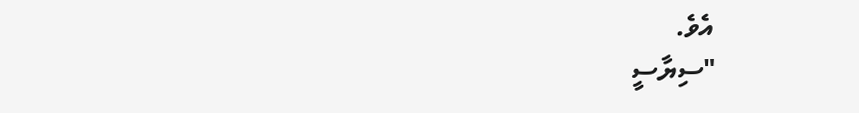އެވެ.
"ސިޔާސީ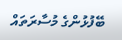ބޭފުޅުންގެ މުސާރަތައް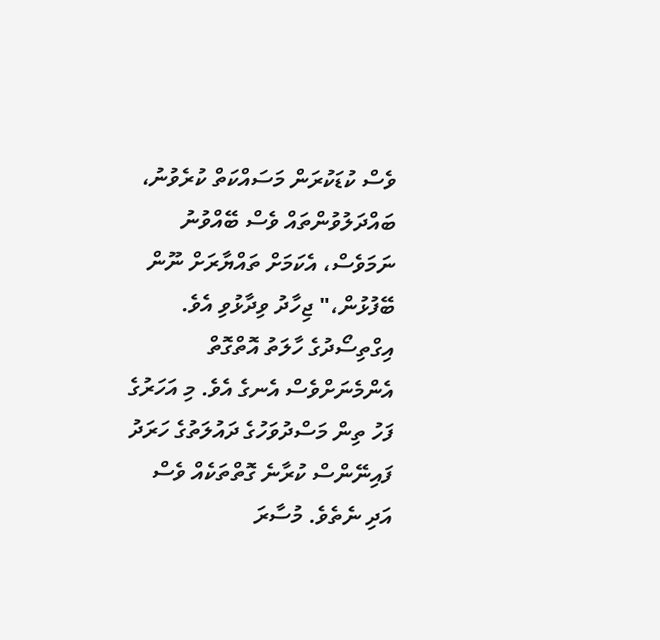ވެސް ކުޑަކުރަން މަސައްކަތް ކުރެވުނު، ބައްދަލުވުންތައް ވެސް ބޭއްވުނު ނަމަވެސް، އެކަމަށް ތައްޔާރަށް ނޫން ބޭފުޅުން،" ޖިހާދު ވިދާޅުވި އެވެ.
އިގްތިސޯދުގެ ހާލަތު އޮތްގޮތް އެންމެނަށްވެސް އެނގެ އެވެ. މި އަހަރުގެ ފަހު ތިން މަސްދުވަހުގެ ދައުލަތުގެ ހަރަދު ފައިނޭންސް ކުރާނެ ގޮތްތަކެއް ވެސް އަދި ނެތެވެ. މުސާރަ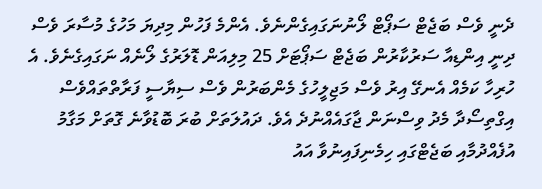ދެނީ ވެސް ބަޖެޓް ސަޕޯޓް ލޯނުނަގައިގެންނެވެ. އެންމެ ފަހުން މިދިޔަ މަހުގެ މުސާރަ ވެސް ދިނީ އިންޑިއާ ސަރުކާރުން ބަޖެޓް ސަޕޯޓަށް 25 މިލިއަން ޑޮލަރުގެ ލޯނެއް ނަގައިގެނެވެ. އެ ހުރިހާ ކަމެއް އެނގޭ އިރު ވެސް މަޖިލީހުގެ މެންބަރުން ވެސް ސިޔާސީ ފަރާތްތައްވެސް އިގްތިސޯދާ މެދު ވިސްނަން ޖާގައެއްނުދެ އެވެ. ދައުލަތަށް ބުރަ ބޮޑުވާނެ ގޮތަށް މަގާމު އުފެއްދުމާއި ބަޖެޓްގައި ހިމެނިފައިނުވާ އައު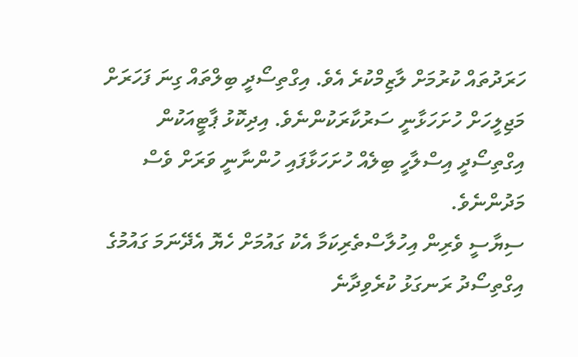ހަރަދުތައް ކުރުމަށް ލާޒިމްކުރެ އެވެ. އިގްތިސޯދީ ބިލްތައް ގިނަ ފަހަރަށް މަޖިލީހަށް ހުށަހަޅާނީ ސަރުކާރަކުންނެވެ. އިދިކޮޅު ޕާޓީއަކުން އިގްތިސޯދީ އިސްލާހީ ބިލެއް ހުށަހަޅާފައި ހުންނާނީ ވަރަށް ވެސް މަދުންނެވެ.
ސިޔާސީ ވެރިން އިހުލާސްތެރިކަމާ އެކު ގައުމަށް ހެޔޮ އެދޭނަމަ ގައުމުގެ އިގްތިސޯދު ރަނގަޅު ކުރެވިދާނެ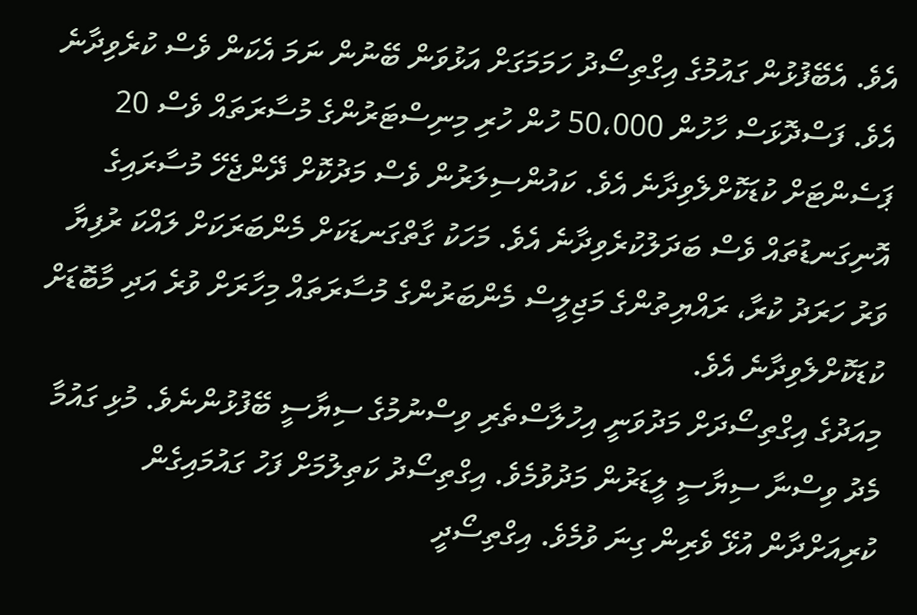އެވެ. އެބޭފުޅުން ގައުމުގެ އިގްތިސޯދު ހަމަމަގަށް އަޅުވަން ބޭނުން ނަމަ އެކަން ވެސް ކުރެވިދާނެ އެވެ. ފަސްދޮޅަސް ހާހުން 50،000 ހުން ހުރި މިނިސްޓަރުންގެ މުސާރަތައް ވެސް 20 ޕަސެންޓަށް ކުޑަކޮށްލެވިދާނެ އެވެ. ކައުންސިލަރުން ވެސް މަދުކޮށް ދޭންޖެހޭ މުސާރައިގެ އޮނިގަނޑުތައް ވެސް ބަދަލުކުރެވިދާނެ އެވެ. މަހަކު ގާތްގަނޑަކަށް މެންބަރަކަށް ލައްކަ ރުފިޔާ ވަރު ހަރަދު ކުރާ، ރައްޔިތުންގެ މަޖިލީސް މެންބަރުންގެ މުސާރަތައް މިހާރަށް ވުރެ އަދި މާބޮޑަށް ކުޑަކޮށްލެވިދާނެ އެވެ.
މިއަދުގެ އިގްތިސޯދަށް މަދުވަނީ އިހުލާސްތެރި ވިސްނުމުގެ ސިޔާސީ ބޭފުޅުންނެވެ. މުޅި ގައުމާ މެދު ވިސްނާ ސިޔާސީ ލީޑަރުން މަދުވުމެވެ. އިގްތިސޯދު ކަތިލުމަށް ފަހު ގައުމައިގެން ކުރިއަށްދާން އުޅޭ ވެރިން ގިނަ ވުމެވެ. އިގްތިސޯދީ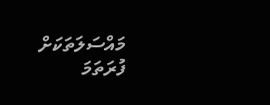މައްސަލަތަކަށް ފުރަތަމަ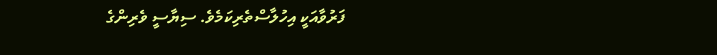ފަރުވާއަކީ އިހުލާސްތެރިކަމެވެ. ސިޔާސީ ވެރިންގެ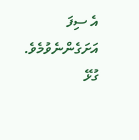އެ ސިފަ އަށަގެންނެވުމެވެ.
ގުޅޭ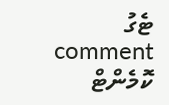ޓެގު
comment ކޮމެންޓް